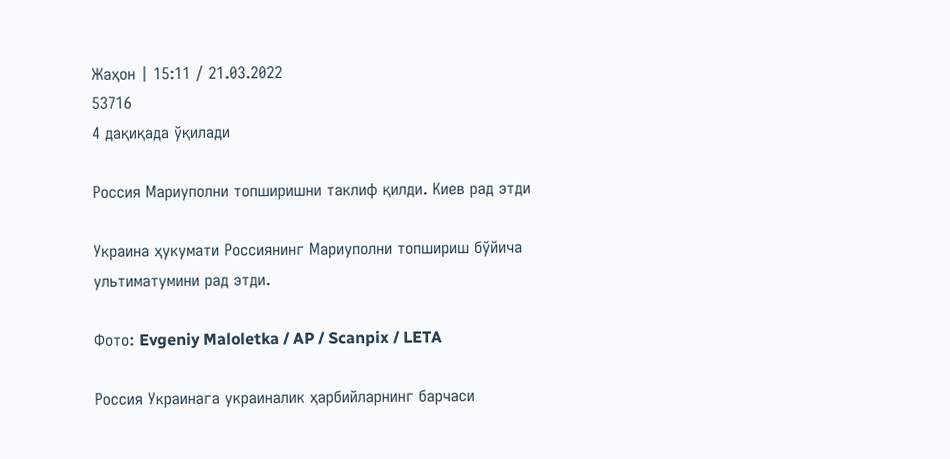Жаҳон | 15:11 / 21.03.2022
53716
4 дақиқада ўқилади

Россия Мариуполни топширишни таклиф қилди. Киев рад этди

Украина ҳукумати Россиянинг Мариуполни топшириш бўйича ультиматумини рад этди.

Фото: Evgeniy Maloletka / AP / Scanpix / LETA

Россия Украинага украиналик ҳарбийларнинг барчаси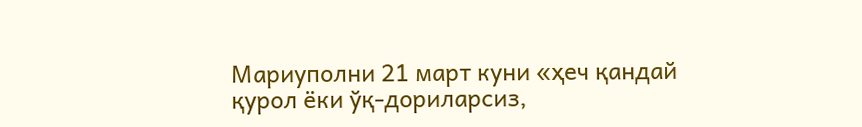Мариуполни 21 март куни «ҳеч қандай қурол ёки ўқ-дориларсиз,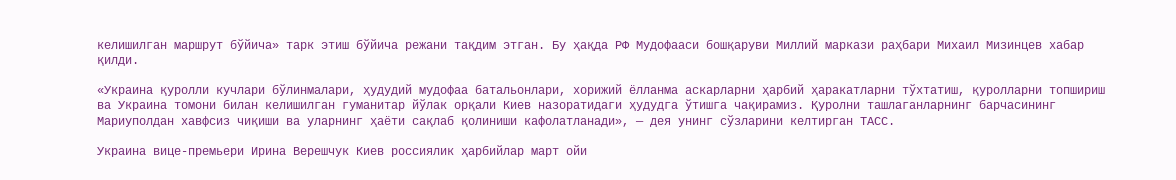келишилган маршрут бўйича» тарк этиш бўйича режани тақдим этган. Бу ҳақда РФ Мудофааси бошқаруви Миллий маркази раҳбари Михаил Мизинцев хабар қилди.

«Украина қуролли кучлари бўлинмалари, ҳудудий мудофаа батальонлари, хорижий ёлланма аскарларни ҳарбий ҳаракатларни тўхтатиш, қуролларни топшириш ва Украина томони билан келишилган гуманитар йўлак орқали Киев назоратидаги ҳудудга ўтишга чақирамиз. Қуролни ташлаганларнинг барчасининг Мариуполдан хавфсиз чиқиши ва уларнинг ҳаёти сақлаб қолиниши кафолатланади», — дея унинг сўзларини келтирган ТАСС.

Украина вице-премьери Ирина Верешчук Киев россиялик ҳарбийлар март ойи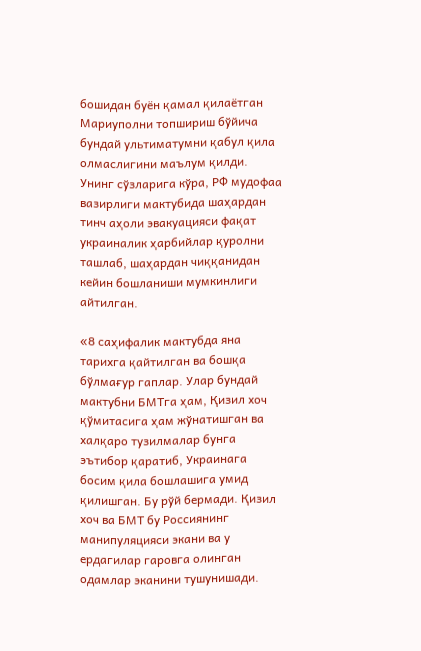бошидан буён қамал қилаётган Мариуполни топшириш бўйича бундай ультиматумни қабул қила олмаслигини маълум қилди. Унинг сўзларига кўра, РФ мудофаа вазирлиги мактубида шаҳардан тинч аҳоли эвакуацияси фақат украиналик ҳарбийлар қуролни ташлаб, шаҳардан чиққанидан кейин бошланиши мумкинлиги айтилган.

«8 саҳифалик мактубда яна тарихга қайтилган ва бошқа бўлмағур гаплар. Улар бундай мактубни БМТга ҳам, Қизил хоч қўмитасига ҳам жўнатишган ва халқаро тузилмалар бунга эътибор қаратиб, Украинага босим қила бошлашига умид қилишган. Бу рўй бермади. Қизил хоч ва БМТ бу Россиянинг манипуляцияси экани ва у ердагилар гаровга олинган одамлар эканини тушунишади.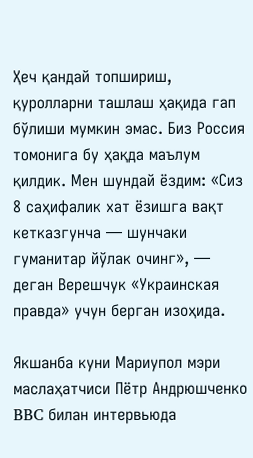Ҳеч қандай топшириш, қуролларни ташлаш ҳақида гап бўлиши мумкин эмас. Биз Россия томонига бу ҳақда маълум қилдик. Мен шундай ёздим: «Сиз 8 саҳифалик хат ёзишга вақт кетказгунча — шунчаки гуманитар йўлак очинг», — деган Верешчук «Украинская правда» учун берган изоҳида.

Якшанба куни Мариупол мэри маслаҳатчиси Пётр Андрюшченко BBC билан интервьюда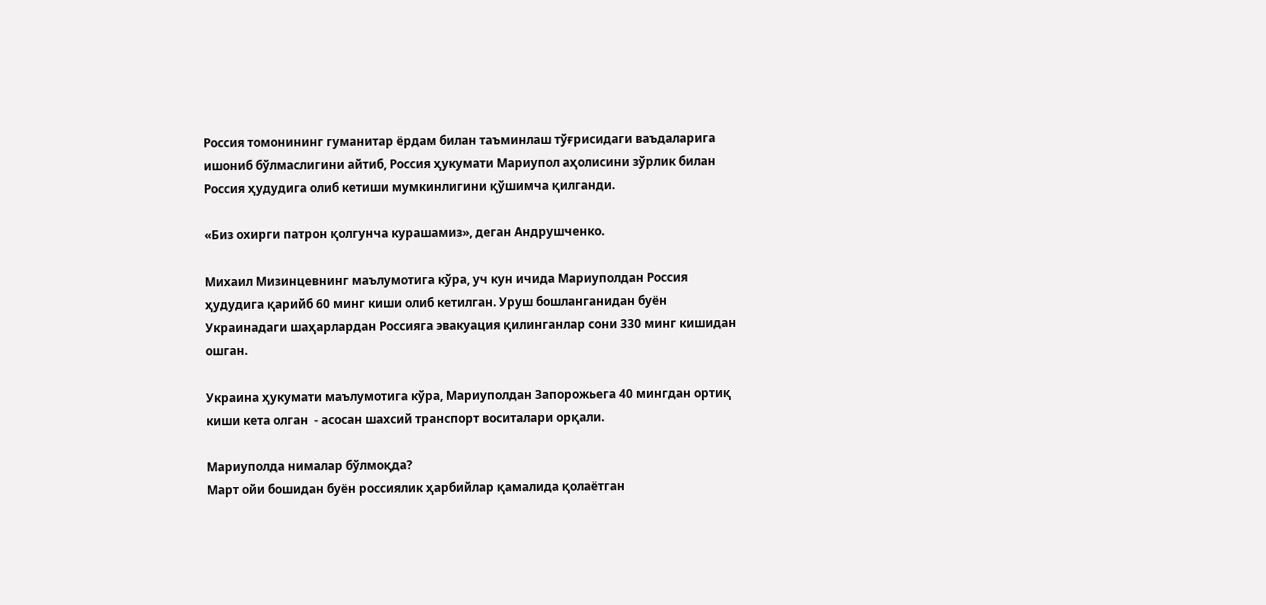Россия томонининг гуманитар ёрдам билан таъминлаш тўғрисидаги ваъдаларига ишониб бўлмаслигини айтиб, Россия ҳукумати Мариупол аҳолисини зўрлик билан Россия ҳудудига олиб кетиши мумкинлигини қўшимча қилганди.

«Биз охирги патрон қолгунча курашамиз», деган Андрушченко.

Михаил Мизинцевнинг маълумотига кўра, уч кун ичида Мариуполдан Россия ҳудудига қарийб 60 минг киши олиб кетилган. Уруш бошланганидан буён Украинадаги шаҳарлардан Россияга эвакуация қилинганлар сони 330 минг кишидан ошган.

Украина ҳукумати маълумотига кўра, Мариуполдан Запорожьега 40 мингдан ортиқ киши кета олган  - асосан шахсий транспорт воситалари орқали.

Мариуполда нималар бўлмоқда?
Март ойи бошидан буён россиялик ҳарбийлар қамалида қолаётган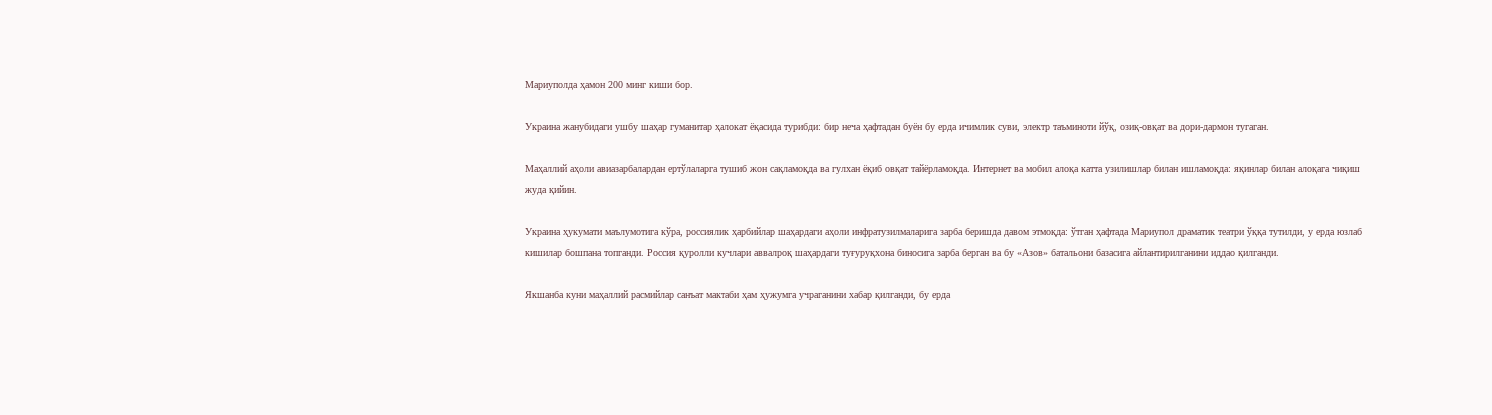Мариуполда ҳамон 200 минг киши бор.

Украина жанубидаги ушбу шаҳар гуманитар ҳалокат ёқасида турибди: бир неча ҳафтадан буён бу ерда ичимлик суви, электр таъминоти йўқ, озиқ-овқат ва дори-дармон тугаган.

Маҳаллий аҳоли авиазарбалардан ертўлаларга тушиб жон сақламоқда ва гулхан ёқиб овқат тайёрламоқда. Интернет ва мобил алоқа катта узилишлар билан ишламоқда: яқинлар билан алоқага чиқиш жуда қийин.

Украина ҳукумати маълумотига кўра, россиялик ҳарбийлар шаҳардаги аҳоли инфратузилмаларига зарба беришда давом этмоқда: ўтган ҳафтада Мариупол драматик театри ўққа тутилди, у ерда юзлаб кишилар бошпана топганди. Россия қуролли кучлари аввалроқ шаҳардаги туғуруқхона биносига зарба берган ва бу «Азов» батальони базасига айлантирилганини иддао қилганди.

Якшанба куни маҳаллий расмийлар санъат мактаби ҳам ҳужумга учраганини хабар қилганди, бу ерда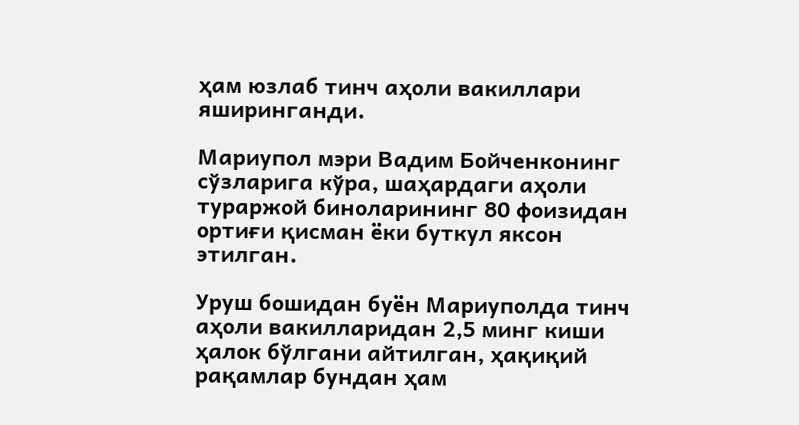ҳам юзлаб тинч аҳоли вакиллари яширинганди.

Мариупол мэри Вадим Бойченконинг сўзларига кўра, шаҳардаги аҳоли тураржой биноларининг 80 фоизидан ортиғи қисман ёки буткул яксон этилган.

Уруш бошидан буён Мариуполда тинч аҳоли вакилларидан 2,5 минг киши ҳалок бўлгани айтилган, ҳақиқий рақамлар бундан ҳам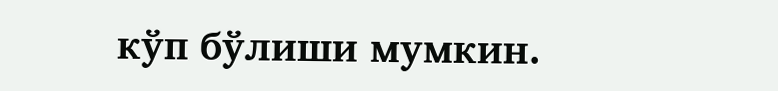кўп бўлиши мумкин.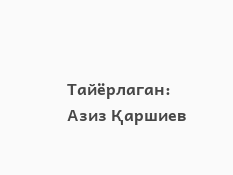Тайёрлаган:  Азиз Қаршиев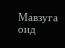Мавзуга оид